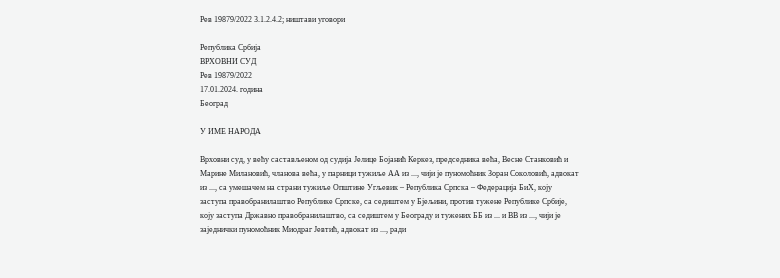Рев 19879/2022 3.1.2.4.2; ништави уговори

Република Србија
ВРХОВНИ СУД
Рев 19879/2022
17.01.2024. година
Београд

У ИМЕ НАРОДА

Врховни суд, у већу састављеном од судија Јелице Бојанић Керкез, председника већа, Весне Станковић и Марине Милановић, чланова већа, у парници тужиље АА из ..., чији је пуномоћник Зоран Соколовић, адвокат из ..., са умешачем на страни тужиље Општине Угљевик – Република Српска – Федерација БиХ, коју заступа правобранилаштво Републике Српске, са седиштем у Бјељини, против тужене Републике Србије, коју заступа Државно правобранилаштво, са седиштем у Београду и тужених ББ из ... и ВВ из ..., чији је заједнички пуномоћник Миодраг Јевтић, адвокат из ..., ради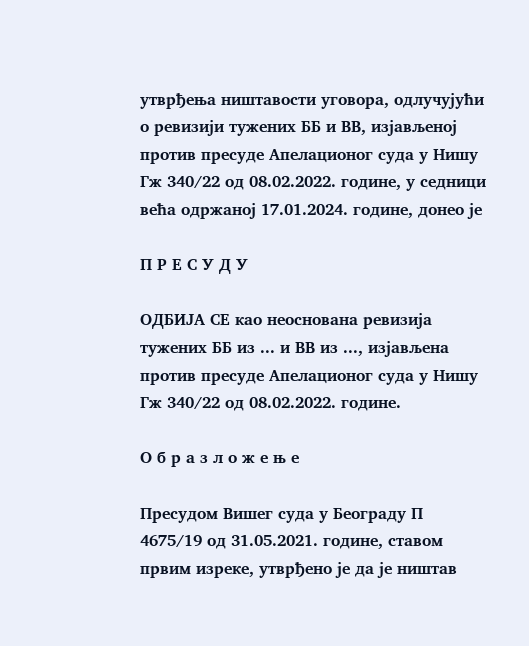утврђења ништавости уговора, одлучујући о ревизији тужених ББ и ВВ, изјављеној против пресуде Апелационог суда у Нишу Гж 340/22 од 08.02.2022. године, у седници већа одржаној 17.01.2024. године, донео је

П Р Е С У Д У

ОДБИЈА СЕ као неоснована ревизија тужених ББ из ... и ВВ из ..., изјављена против пресуде Апелационог суда у Нишу Гж 340/22 од 08.02.2022. године.

О б р а з л о ж е њ е

Пресудом Вишег суда у Београду П 4675/19 од 31.05.2021. године, ставом првим изреке, утврђено је да је ништав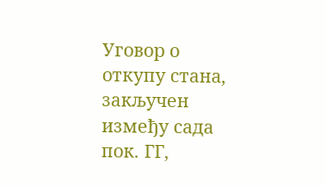Уговор о откупу стана, закључен између сада пок. ГГ,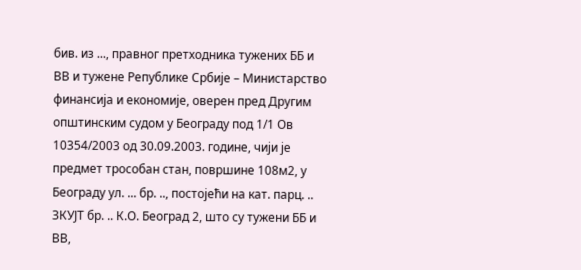бив. из ..., правног претходника тужених ББ и ВВ и тужене Републике Србије – Министарство финансија и економије, оверен пред Другим општинским судом у Београду под 1/1 Ов 10354/2003 од 30.09.2003. године, чији је предмет трособан стан, површине 108м2, у Београду ул. ... бр. .., постојећи на кат. парц. .. ЗКУЈТ бр. .. К.О. Београд 2, што су тужени ББ и ВВ,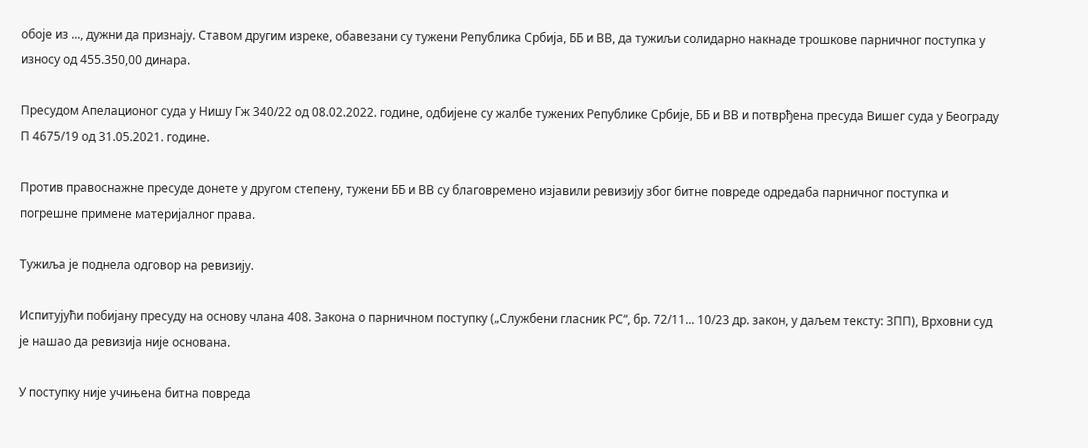обоје из ..., дужни да признају. Ставом другим изреке, обавезани су тужени Република Србија, ББ и ВВ, да тужиљи солидарно накнаде трошкове парничног поступка у износу од 455.350,00 динара.

Пресудом Апелационог суда у Нишу Гж 340/22 од 08.02.2022. године, одбијене су жалбе тужених Републике Србије, ББ и ВВ и потврђена пресуда Вишег суда у Београду П 4675/19 од 31.05.2021. године.

Против правоснажне пресуде донете у другом степену, тужени ББ и ВВ су благовремено изјавили ревизију због битне повреде одредаба парничног поступка и погрешне примене материјалног права.

Тужиља је поднела одговор на ревизију.

Испитујући побијану пресуду на основу члана 408. Закона о парничном поступку („Службени гласник РС“, бр. 72/11... 10/23 др. закон, у даљем тексту: ЗПП), Врховни суд је нашао да ревизија није основана.

У поступку није учињена битна повреда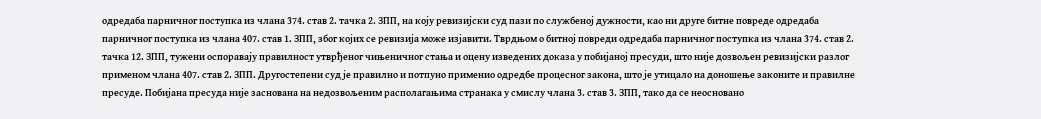одредаба парничног поступка из члана 374. став 2. тачка 2. ЗПП, на коју ревизијски суд пази по службеној дужности, као ни друге битне повреде одредаба парничног поступка из члана 407. став 1. ЗПП, због којих се ревизија може изјавити. Тврдњом о битној повреди одредаба парничног поступка из члана 374. став 2. тачка 12. ЗПП, тужени оспоравају правилност утврђеног чињеничног стања и оцену изведених доказа у побијаној пресуди, што није дозвољен ревизијски разлог применом члана 407. став 2. ЗПП. Другостепени суд је правилно и потпуно применио одредбе процесног закона, што је утицало на доношење законите и правилне пресуде. Побијана пресуда није заснована на недозвољеним располагањима странака у смислу члана 3. став 3. ЗПП, тако да се неосновано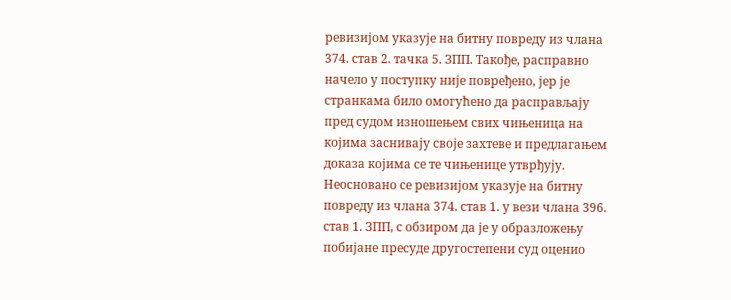ревизијом указује на битну повреду из члана 374. став 2. тачка 5. ЗПП. Такође, расправно начело у поступку није повређено, јер је странкама било омогућено да расправљају пред судом изношењем свих чињеница на којима заснивају своје захтеве и предлагањем доказа којима се те чињенице утврђују. Неосновано се ревизијом указује на битну повреду из члана 374. став 1. у вези члана 396. став 1. ЗПП, с обзиром да је у образложењу побијане пресуде другостепени суд оценио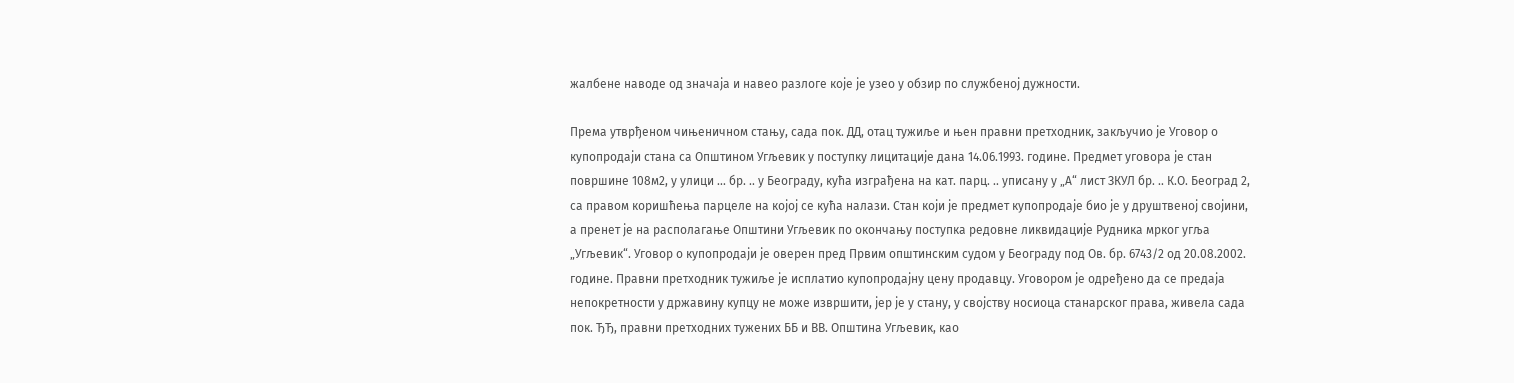жалбене наводе од значаја и навео разлоге које је узео у обзир по службеној дужности.

Према утврђеном чињеничном стању, сада пок. ДД, отац тужиље и њен правни претходник, закључио је Уговор о купопродаји стана са Општином Угљевик у поступку лицитације дана 14.06.1993. године. Предмет уговора је стан површине 108м2, у улици ... бр. .. у Београду, кућа изграђена на кат. парц. .. уписану у „А“ лист ЗКУЛ бр. .. К.О. Београд 2, са правом коришћења парцеле на којој се кућа налази. Стан који је предмет купопродаје био је у друштвеној својини, а пренет је на располагање Општини Угљевик по окончању поступка редовне ликвидације Рудника мрког угља „Угљевик“. Уговор о купопродаји је оверен пред Првим општинским судом у Београду под Ов. бр. 6743/2 од 20.08.2002. године. Правни претходник тужиље је исплатио купопродајну цену продавцу. Уговором је одређено да се предаја непокретности у државину купцу не може извршити, јер је у стану, у својству носиоца станарског права, живела сада пок. ЂЂ, правни претходних тужених ББ и ВВ. Општина Угљевик, као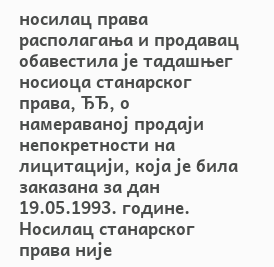носилац права располагања и продавац обавестила је тадашњег носиоца станарског права, ЂЂ, о намераваној продаји непокретности на лицитацији, која је била заказана за дан 19.05.1993. године. Носилац станарског права није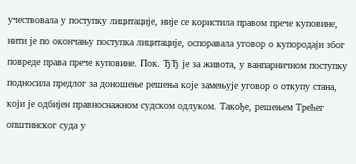учествовала у поступку лицитације, није се користила правом прече куповине, нити је по окончању поступка лицитације, оспоравала уговор о купородаји због повреде права прече куповине. Пок. ЂЂ је за живота, у ванпарничном поступку подносила предлог за доношење решења које замењује уговор о откупу стана, који је одбијен правноснажном судском одлуком. Такође, решењем Трећег општинског суда у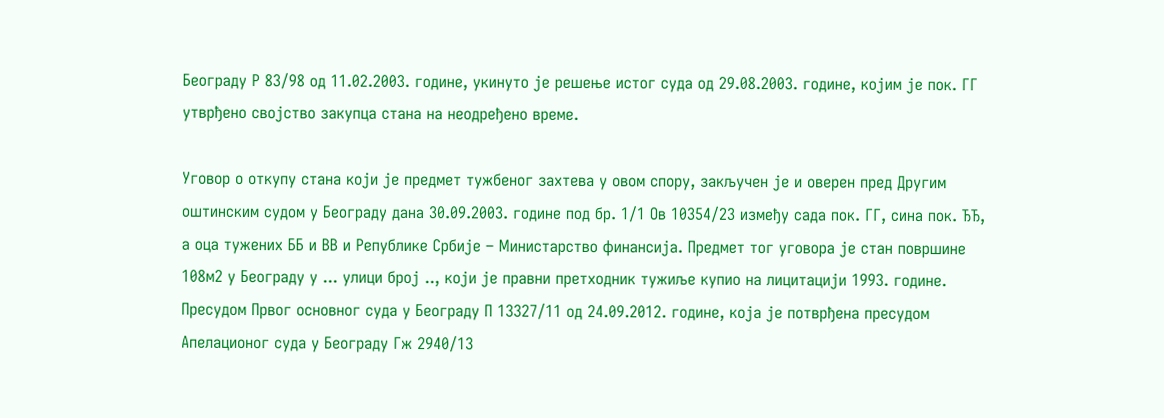Београду Р 83/98 од 11.02.2003. године, укинуто је решење истог суда од 29.08.2003. године, којим је пок. ГГ утврђено својство закупца стана на неодређено време.

Уговор о откупу стана који је предмет тужбеног захтева у овом спору, закључен је и оверен пред Другим оштинским судом у Београду дана 30.09.2003. године под бр. 1/1 Ов 10354/23 између сада пок. ГГ, сина пок. ЂЂ, а оца тужених ББ и ВВ и Републике Србије – Министарство финансија. Предмет тог уговора је стан површине 108м2 у Београду у ... улици број .., који је правни претходник тужиље купио на лицитацији 1993. године. Пресудом Првог основног суда у Београду П 13327/11 од 24.09.2012. године, која је потврђена пресудом Апелационог суда у Београду Гж 2940/13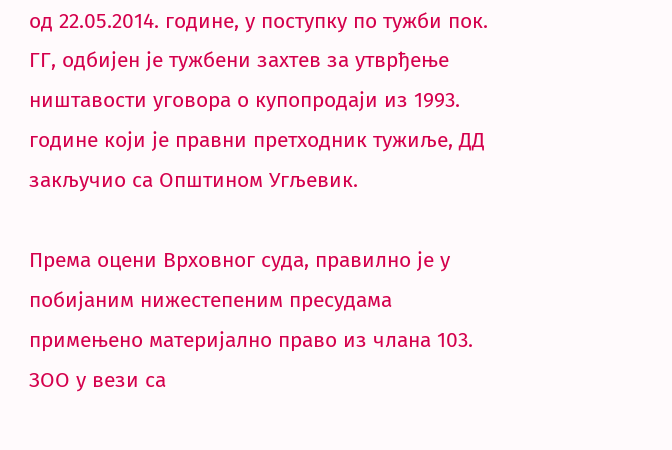од 22.05.2014. године, у поступку по тужби пок. ГГ, одбијен је тужбени захтев за утврђење ништавости уговора о купопродаји из 1993. године који је правни претходник тужиље, ДД закључио са Општином Угљевик.

Према оцени Врховног суда, правилно је у побијаним нижестепеним пресудама примењено материјално право из члана 103. ЗОО у вези са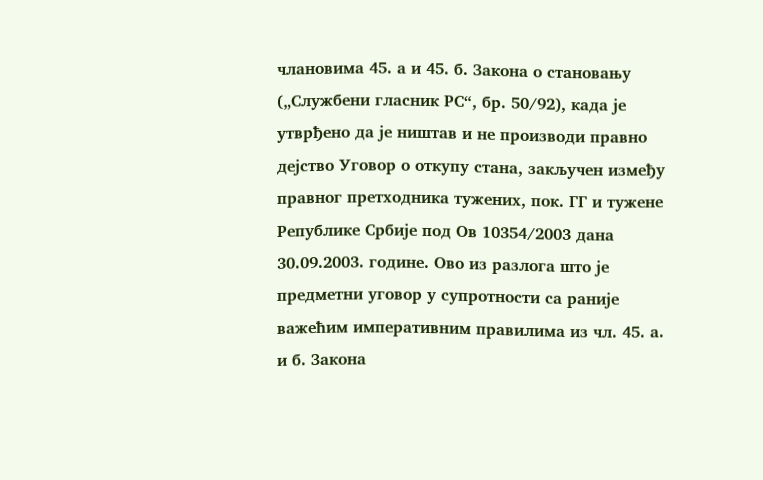члановима 45. а и 45. б. Закона о становању („Службени гласник РС“, бр. 50/92), када је утврђено да је ништав и не производи правно дејство Уговор о откупу стана, закључен између правног претходника тужених, пок. ГГ и тужене Републике Србије под Ов 10354/2003 дана 30.09.2003. године. Ово из разлога што је предметни уговор у супротности са раније важећим императивним правилима из чл. 45. а. и б. Закона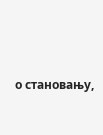о становању,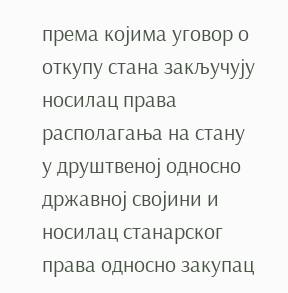према којима уговор о откупу стана закључују носилац права располагања на стану у друштвеној односно државној својини и носилац станарског права односно закупац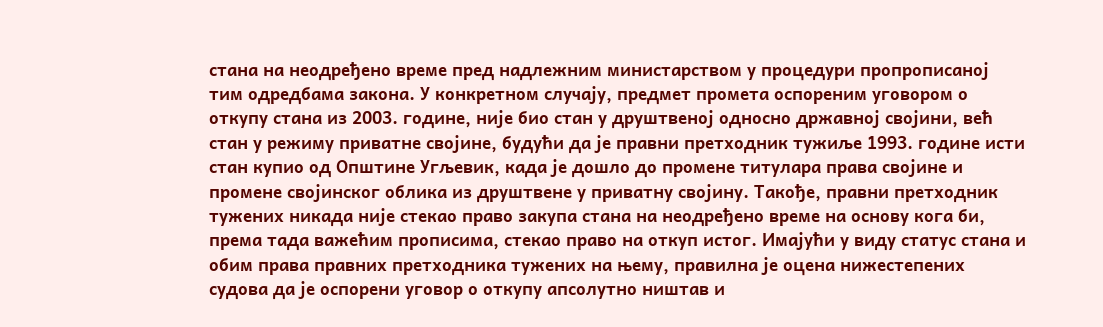стана на неодређено време пред надлежним министарством у процедури пропрописаној тим одредбама закона. У конкретном случају, предмет промета оспореним уговором о откупу стана из 2003. године, није био стан у друштвеној односно државној својини, већ стан у режиму приватне својине, будући да је правни претходник тужиље 1993. године исти стан купио од Општине Угљевик, када је дошло до промене титулара права својине и промене својинског облика из друштвене у приватну својину. Такође, правни претходник тужених никада није стекао право закупа стана на неодређено време на основу кога би, према тада важећим прописима, стекао право на откуп истог. Имајући у виду статус стана и обим права правних претходника тужених на њему, правилна је оцена нижестепених судова да је оспорени уговор о откупу апсолутно ништав и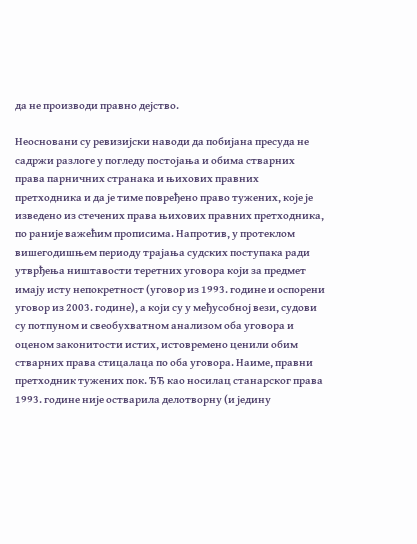да не производи правно дејство.

Неосновани су ревизијски наводи да побијана пресуда не садржи разлоге у погледу постојања и обима стварних права парничних странака и њихових правних претходника и да је тиме повређено право тужених, које је изведено из стечених права њихових правних претходника, по раније важећим прописима. Напротив, у протеклом вишегодишњем периоду трајања судских поступака ради утврђења ништавости теретних уговора који за предмет имају исту непокретност (уговор из 1993. године и оспорени уговор из 2003. године), а који су у међусобној вези, судови су потпуном и свеобухватном анализом оба уговора и оценом законитости истих, истовремено ценили обим стварних права стицалаца по оба уговора. Наиме, правни претходник тужених пок. ЂЂ као носилац станарског права 1993. године није остварила делотворну (и једину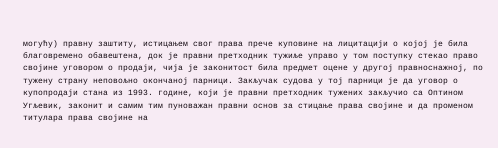могућу) правну заштиту, истицањем свог права прече куповине на лицитацији о којој је била благовремено обавештена, док је правни претходник тужиље управо у том поступку стекао право својине уговором о продаји, чија је законитост била предмет оцене у другој правноснажној, по тужену страну неповољно окончаној парници. Закључак судова у тој парници је да уговор о купопродаји стана из 1993. године, који је правни претходник тужених закључио са Оптином Угљевик, законит и самим тим пуноважан правни основ за стицање права својине и да променом титулара права својине на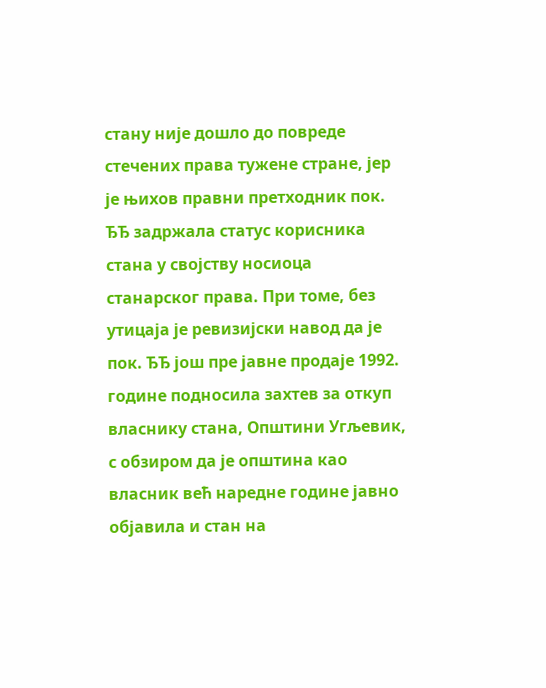стану није дошло до повреде стечених права тужене стране, јер је њихов правни претходник пок. ЂЂ задржала статус корисника стана у својству носиоца станарског права. При томе, без утицаја је ревизијски навод да је пок. ЂЂ још пре јавне продаје 1992. године подносила захтев за откуп власнику стана, Општини Угљевик, с обзиром да је општина као власник већ наредне године јавно објавила и стан на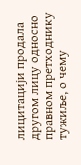лицитацији продала другом лицу односно правном претходнику тужиље, о чему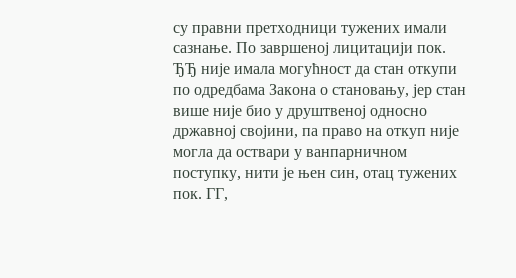су правни претходници тужених имали сазнање. По завршеној лицитацији пок. ЂЂ није имала могућност да стан откупи по одредбама Закона о становању, јер стан више није био у друштвеној односно државној својини, па право на откуп није могла да оствари у ванпарничном поступку, нити је њен син, отац тужених пок. ГГ,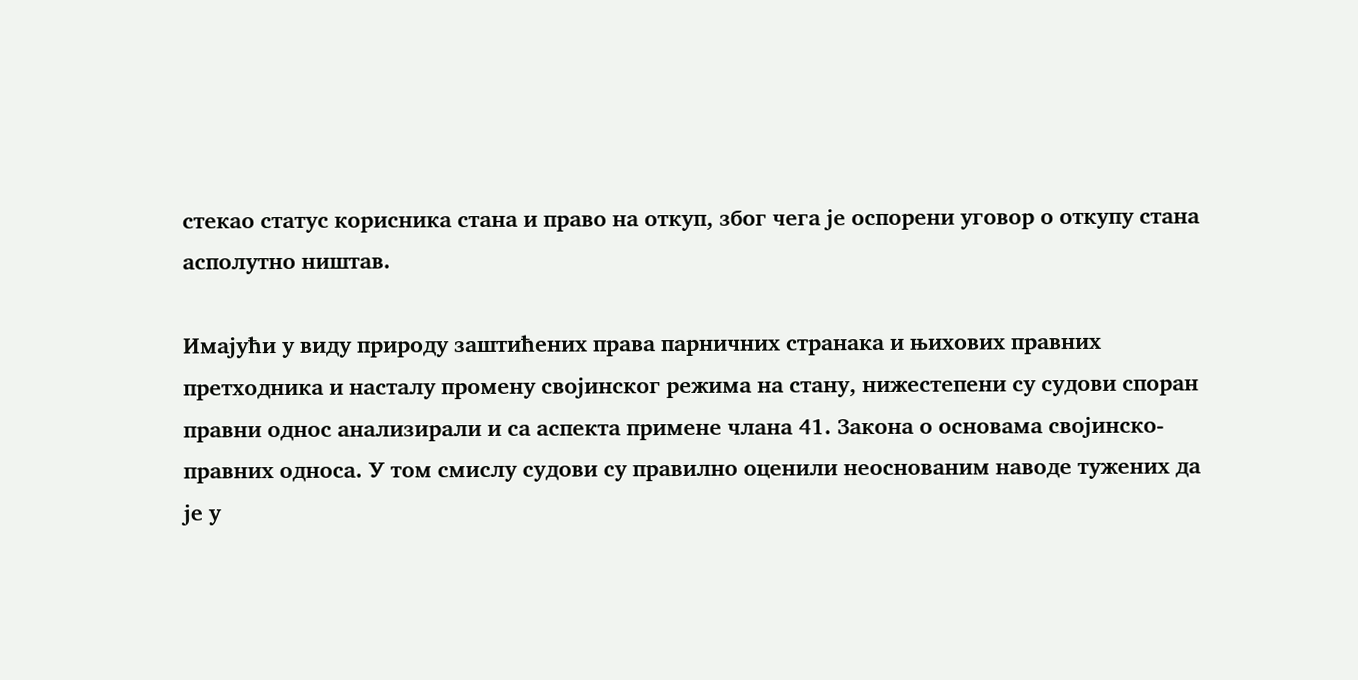стекао статус корисника стана и право на откуп, због чега је оспорени уговор о откупу стана асполутно ништав.

Имајући у виду природу заштићених права парничних странака и њихових правних претходника и насталу промену својинског режима на стану, нижестепени су судови споран правни однос анализирали и са аспекта примене члана 41. Закона о основама својинско-правних односа. У том смислу судови су правилно оценили неоснованим наводе тужених да је у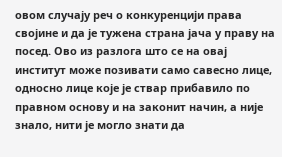овом случају реч о конкуренцији права својине и да је тужена страна јача у праву на посед. Ово из разлога што се на овај институт може позивати само савесно лице, односно лице које је ствар прибавило по правном основу и на законит начин, а није знало, нити је могло знати да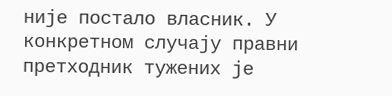није постало власник. У конкретном случају правни претходник тужених је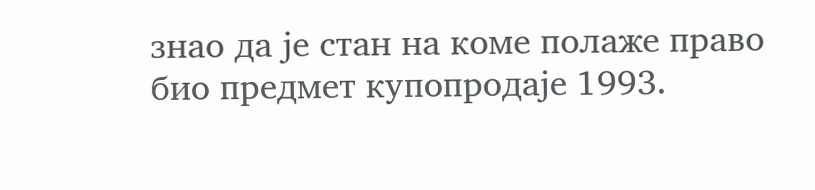знао да је стан на коме полаже право био предмет купопродаје 1993.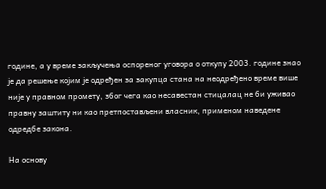године, а у време закључења оспореног уговора о откупу 2003. године знао је да решење којим је одређен за закупца стана на неодређено време више није у правном промету, због чега као несавестан стицалац не би уживао правну заштиту ни као претпостављени власник, применом наведене одредбе закона.

На основу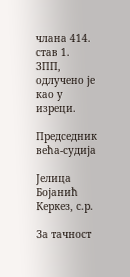члана 414. став 1. ЗПП, одлучено је као у изреци.

Председник већа-судија

Јелица Бојанић Керкез, с.р.

За тачност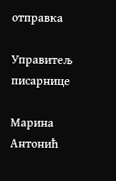отправка

Управитељ писарнице

Марина Антонић